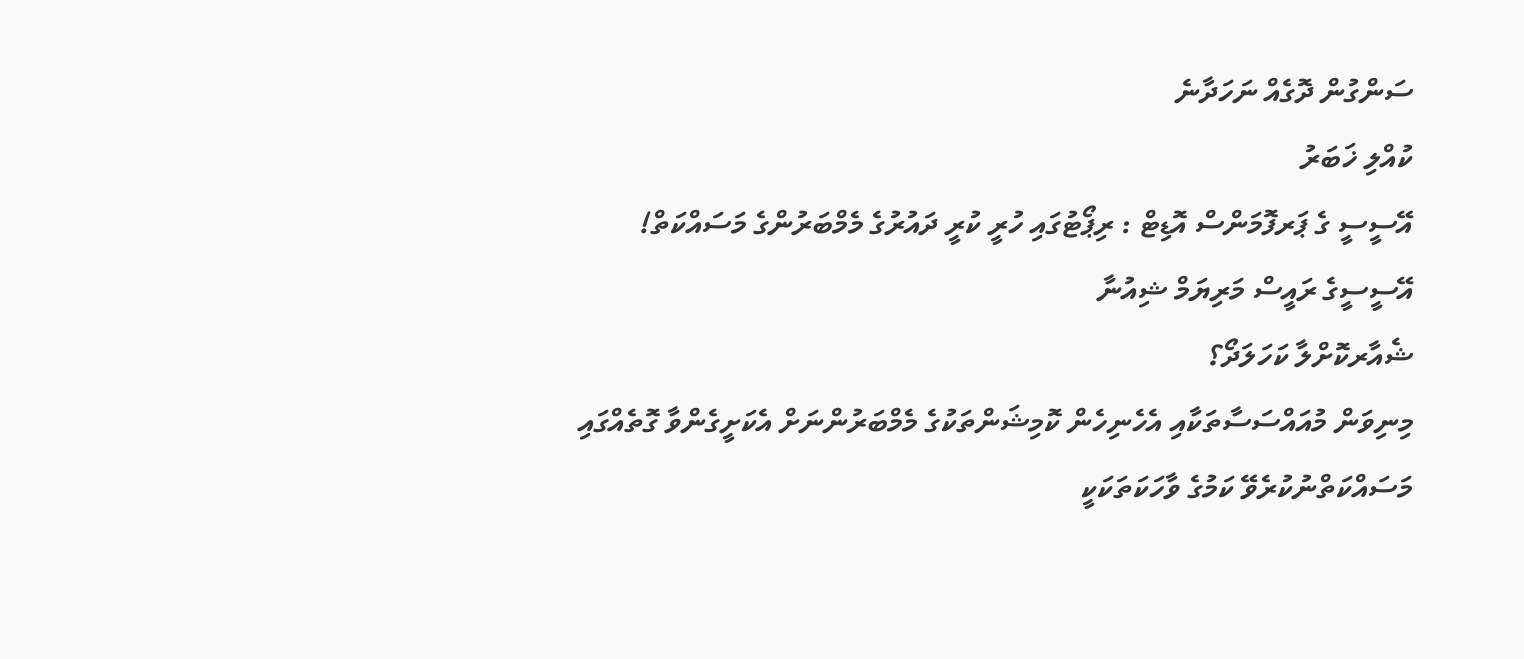ސަންގުން ދޮގެއް ނަހަދާނެ
ކުއްލި ޚަބަރު
އޭސީސީ ގެ ޕަރފޮމަންސް އޮޑިޓް : ރިޕޯޓުގައި ހުރީ ކުރީ ދައުރުގެ މެމްބަރުންގެ މަސައްކަތް!
އޭސީސީގެ ރައީސް މަރިޔަމް ޝިއުނާ
ޝެއާރކޮށްލާ ކަހަލަދޯ؟
މިނިވަން މުއައްސަސާތަކާއި އެހެނިހެން ކޮމިޝަންތަކުގެ މެމްބަރުންނަށް އެކަށީގެންވާ ގޮތެއްގައި މަސައްކަތްނުކުރެވޭ ކަމުގެ ވާހަކަތަކަކީ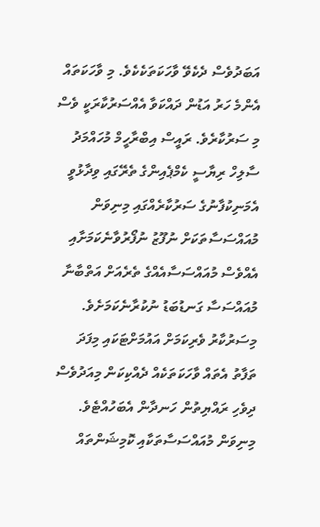އަބަދުވެސް ދެކެވޭ ވާހަކަތަކެކެވެ. މި ވާހަކަތައް އެންމެ ހަރު އަޑުން ދައްކަވާ އެއްސަރުކާރަކީ ވެސް މި ސަރުކާރެވެ. ރައީސް އިބްރާހީމް މުހައްމަދު ސާލިހް ރިޔާސީ ކެމްޕެއިންގެ ތެރޭގައި ވިދާޅުވީ އެމަނިކުފާނުގެ ސަރުކާރެއްގައި މިނިވަން މުއައްސަސާތަކަށް ނުފޫޒު ނުފޯރުވާނެކަމަށާއި އެއްވެސް މުއައްސަސާއެއްގެ ތެރެއަށް އަތްބާނާ މުއައްސަސާ ގަނޑުބަޑު ނުކުރާނެކަމަށެވެ.
މިސަރުކާރު ވެރިކަމަށް އައުމަށްޓަކައި މިފަދަ ތަފާތު އެތައް ވާހަކަތަކެއް ދެއްކިކަން މިއަދުވެސް ދިވެހި ރައްޔިތުން ހަނދާން އެބަހުއްޓެވެ. މިނިވަން މުއައްސަސާތަކާއި ކޮމިޝަންތައް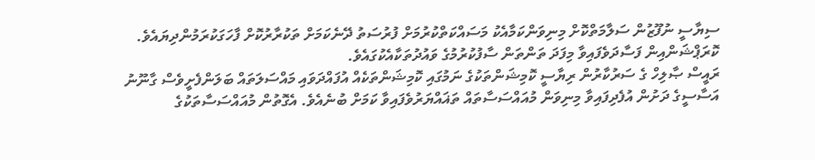ސިޔާސީ ނުފޫޒުން ސަލާމަތްކޮށް މިނިވަންކަމާއެކު މަސައްކަތްކުރުމަށް ފުރުސަތު ދޭނެކަމަށް ތަކުރާރުކޮށް ފާހަގަކުރަމުންދިޔައެވެ. ކޮރަޕްޝަންއިން ފަސާދަވެފައިވާ މިފަދަ ތަންތަން ސާފުކުރުމުގެ ވައުދުތަކާއެކުގައެވެ.
ރައީސް ޞާލިހް ގެ ސަރުކާރުން ރިޔާސީ ކޮމިޝަންތަކުގެ ނަމުގައި ކޮމިޝަންތަކެއް އުފައްދަވައި މައްސަލަތައް ބަލަންފެށީވެސް ގާނޫނު އަސާސީގެ ދަށުން އުފެދިފައިވާ މިނިވަން މުއައްސަސާތައް ތަޣައްޔަރުވެފައިވާ ކަމަށް ބުނެއެވެ. އެގޮތުން މުއައްސަސާތަކުގެ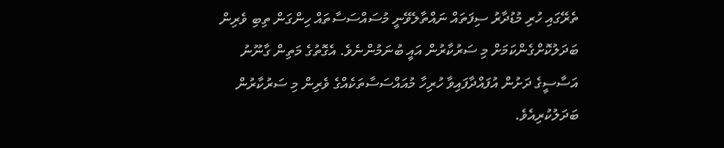ތެރޭގައި ހުރި މުޑުދާރު ސިފަތައް ނައްތާލެވޭނީ މުސައްސަސާތައް ހިންގަން ތިބި ވެރިން ބަދަލުކޮށްގެންކަމަށް މި ސަރުކާރުން އައީ ބުނަމުންނެވެ. އެގޮތުގެ މަތިން ގާނޫނު އަސާސީގެ ދަށުން އުފައްދާފައިވާ ހުރިހާ މުއައްސަސާތަކެއްގެ ވެރިން މި ސަރުކާރުން ބަދަލުކުރިއެވެ.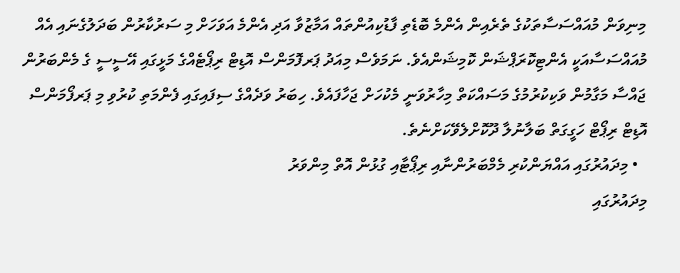މިނިވަން މުއައްސަސާތަކުގެ ތެރެއިން އެންމެ ބޮޑެތި ފާޑުކިއުންތައް އަމާޒުވާ އަދި އެންމެ އަވަހަށް މި ސަރުކާރުން ބަދަލުގެނައި އެއް މުއައްސަސާއަކީ އެންޓިކޮރަޕްޝަން ކޮމިޝަންއެވެ. ނަމަވެސް މިއަދު ޕަރފޮމަންސް އޮޑިޓް ރިޕޯޓެއްގެ މަޅީގައި އޭސީސީ ގެ މެންބަރުން ޖައްސާ މަގާމުން ވަކިކުރުމުގެ މަސައްކަތް މިހާރުވަނީ މެކުހަށް ޖަހާފައެވެ. ހިބަރު ވަދެއްގެ ސިފައިގައި ފެންމަތި ކުރުވި މި ޕަރފޯމަންސް އޮޑިޓް ރިޕޯޓް ހަގީގަތް ބަލާނުލާ ދޫކޮށްލެވޭކަށްނެތެ.
  • މިދައުރުގައި އައްޔަންކުރި މެމްބަރުންނާއި ރިޕޯޓާއި ގުޅުން އޮތް މިންވަރު
މިދައުރުގައި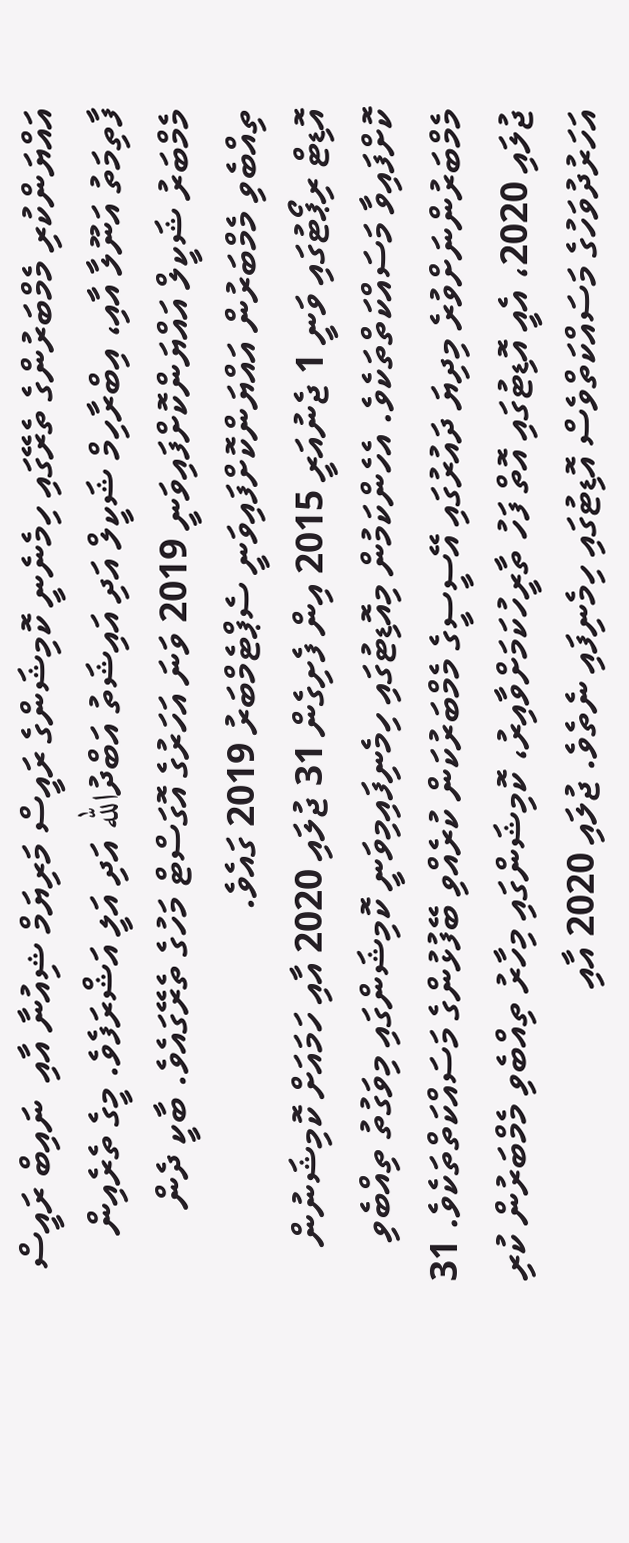އައްޔަންކުރި މެމްބަރުންގެ ތެރޭގައި ހިމެނެނީ ކޮމިޝަންގެ ރައީސް މަރިޔަމް ޝިއުނާ އާއި  ނައިބް ރައީސް ފާތިމަތު އަނޫލާ އާއި، އިބްރާހިމް ޝަކީލް އަދި އައިޝަތު އަބްދުالله އަދި އަލީ އަޝްރަފެވެ. މީގެ ތެރެއިން މެމްބަރު ޝަކީލް އައްޔަންކޮށްފައިވަނީ 2019 ވަނަ އަހަރުގެ އޮގަސްޓް މަހުގެ ތެރޭގައެވެ. ބާކީ ދެން ތިއްބެވި މެމްބަރުން އައްޔަންކޮށްފައިވަނީ ސެޕްޓެމްބަރު 2019 ގައެވެ.
އޮޑިޓް ރިޕޯޓުގައި ވަނީ 1 ޖެނުއަރީ 2015 އިން ފެށިގެން 31 ޖުލައި 2020 އާއި ހަމައަށް ކޮމިޝަނުން ކޮށްފައިވާ މަސައްކަތްތަކެވެ. އެހެންކަމުން މިއޮޑިޓުގައި ހިމެނިފައިމިވަނީ ކޮމިޝަންގައި މިވަގުތު ތިއްބެވި މެމްބަރުންނަށްވުރެ މިދިޔަ ދައުރުގައި އޭސީސީގެ މެމްބަރުކަން ކުރެއްވި ބޭފުޅުންގެ މަސައްކަތްތަކެވެ. 31 ޖުލައި 2020، އެއީ އޮޑިޓުގައި އޮތް ފަހު ތާރީހުކަމަށްވާއިރު، ކޮމިޝަންގައި މިހާރު ތިއްބެވި މެމްބަރުން ކުރި އަހަރުދުވަހުގެ މަސައްކަތްވެސް އޮޑިޓުގައި ހިމެނިފައި ނެތެވެ. ޖުލައި 2020 އާއި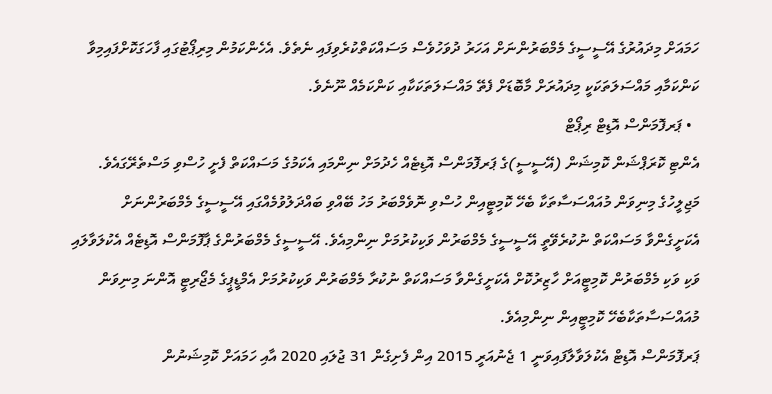ހަމައަށް މިދައުރުގެ އޭސީސީގެ މެމްބަރުންނަށް އަހަރު ދުވަހުވެސް މަސައްކަތްކުރެވިފައި ނެތެވެ. އެހެންކަމުން މިރިޕޯޓުގައި ފާހަގަކޮށްފައިމިވާ ކަންކަމާއި މައްސަލަތަކަކީ މިދައުރަށް މާބޮޑަށް ފެތޭ މައްސަލަތަކަކާއި ކަންކަމެއް ނޫނެވެ.
  • ޕަރފޮމަންސް އޮޑިޓް ރިޕޯޓް
އެންޓި ކޮރަޕްޝަން ކޮމިޝަން (އޭސީސީ)ގެ ޕަރފޮމަންސް އޮޑިޓެއް ހެދުމަށް ނިންމައި އެކަމުގެ މަސައްކަތް ފެށީ ހުސްވި މަސްތެރޭގައެވެ. މަޖިލީހުގެ މިނިވަން މުއައްސަސާތަކާ ބެހޭ ކޮމިޓީއިން ހުސްވި ނޮވެމްބަރު މަހު ބޭއްވި ބައްދަލުވުމެއްގައި އޭސީސީގެ މެމްބަރުންނަށް އެކަށީގެންވާ މަސައްކަތް ނުކުރެވޭތީ އޭސީސީގެ މެމްބަރުން ވަކިކުރުމަށް ނިންމިއެވެ. އޭސީސީގެ މެމްބަރުންގެ ޕާފޮމަންސް އޮޑިޓެއް އެކުލަވާލައި ވަކި ވަކި މެމްބަރުން ކޮމިޓީއަށް ހާޒިރުކޮށް އެކަށީގެންވާ މަސައްކަތް ނުކުރާ މެމްބަރުން ވަކިކުރުމަށް އެމްޑީޕީގެ މެޖޯރިޓީ އޮންނަ މިނިވަން މުއައްސަސާތަކާބެހޭ ކޮމިޓީއިން ނިންމިއެވެ.
ޕަރފޮމަންސް އޮޑިޓް އެކުލަވާލާފައިވަނީ 1 ޖެނުއަރީ 2015 އިން ފެށިގެން 31 ޖުލައި 2020 އާއި ހަމައަށް ކޮމިޝަނުން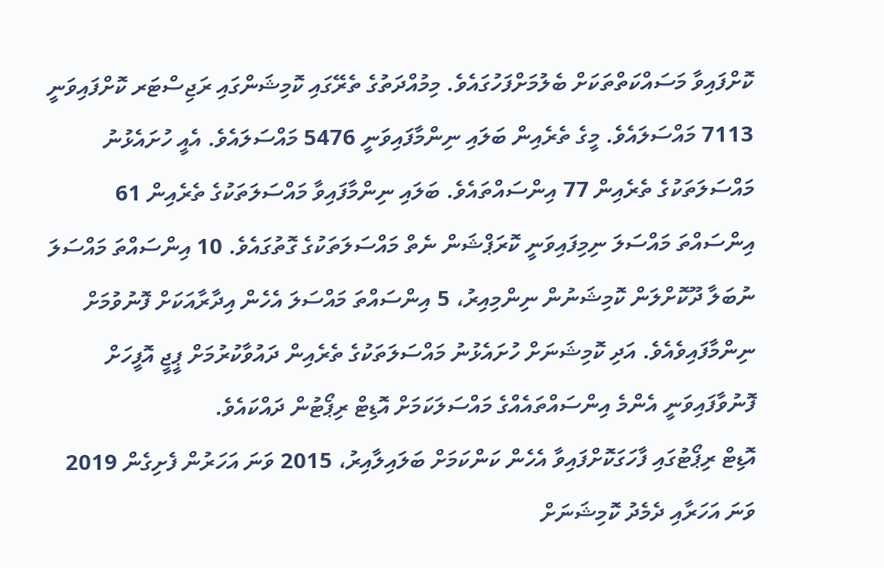ކޮށްފައިވާ މަސައްކަތްތަކަށް ބެލުމަށްފަހުގައެވެ. މިމުއްދަތުގެ ތެރޭގައި ކޮމިޝަންގައި ރަޖިސްޓަރ ކޮށްފައިވަނީ 7113 މައްސަލައެވެ. މީގެ ތެރެއިން ބަލައި ނިންމާފައިވަނީ 5476 މައްސަލައެވެ. އެއީ ހުށައެޅުނު މައްސަލަތަކުގެ ތެރެއިން 77 އިންސައްތައެވެ. ބަލައި ނިންމާފައިވާ މައްސަލަތަކުގެ ތެރެއިން 61 އިންސައްތަ މައްސަލަ ނިމިފައިވަނީ ކޮރަޕްޝަން ނެތް މައްސަލަތަކުގެ ގޮތުގައެވެ. 10 އިންސައްތަ މައްސަލަ ނުބަލާ ދޫކޮށްލަން ކޮމިޝަނުން ނިންމިއިރު، 5 އިންސައްތަ މައްސަލަ އެހެން އިދާރާއަކަށް ފޮނުވުމަށް ނިންމާފައިވެއެވެ. އަދި ކޮމިޝަނަށް ހުށައެޅުނު މައްސަލަތަކުގެ ތެރެއިން ދައުވާކުރުމަށް ޕީޖީ އޮފީހަށް ފޮނުވާފައިވަނީ އެންމެ އިންސައްތައެއްގެ މައްސަލަކަމަށް އޮޑިޓް ރިޕޯޓުން ދައްކައެވެ.
އޮޑިޓް ރިޕޯޓުގައި ފާހަގަކޮށްފައިވާ އެހެން ކަންކަމަށް ބަލައިލާއިރު، 2015 ވަނަ އަހަރުން ފެށިގެން 2019 ވަނަ އަހަރާއި ދެމެދު ކޮމިޝަނަށް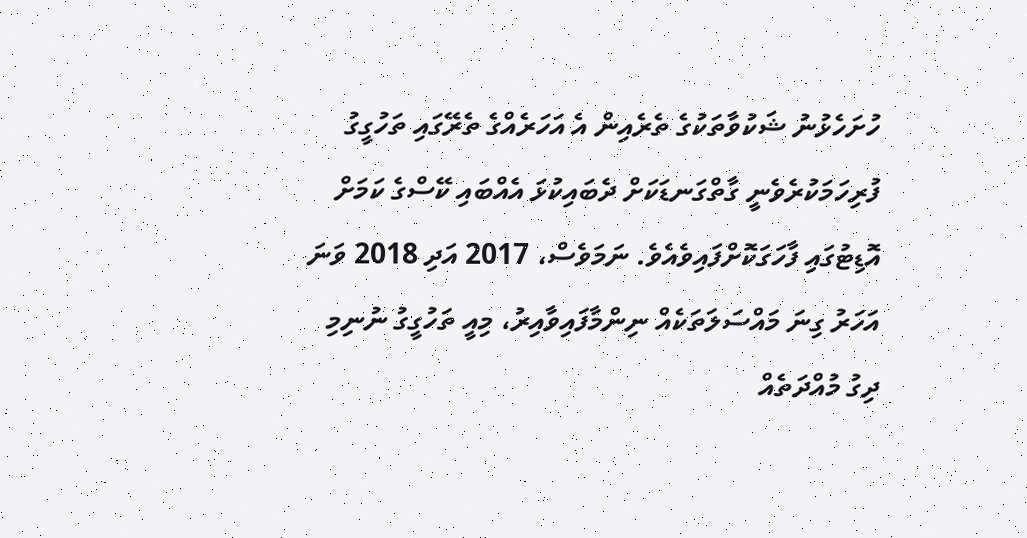ހުށަހެޅުނު ޝަކުވާތަކުގެ ތެރެއިން އެ އަހަރެއްގެ ތެރޭގައި ތަހުގީގު ފުރިހަމަކުރެވެނީ ގާތްގަނޑަކަށް ދެބައިކުޅަ އެއްބައި ކޭސްގެ ކަމަށް އޮޑިޓުގައި ފާހަގަކޮށްފައިވެއެވެ. ނަމަވެސް، 2017 އަދި 2018 ވަނަ އަހަރު ގިނަ މައްސަލަތަކެއް ނިންމާފައިވާއިރު، މިއީ ތަހުގީގު ނުނިމި ދިގު މުއްދަތެއް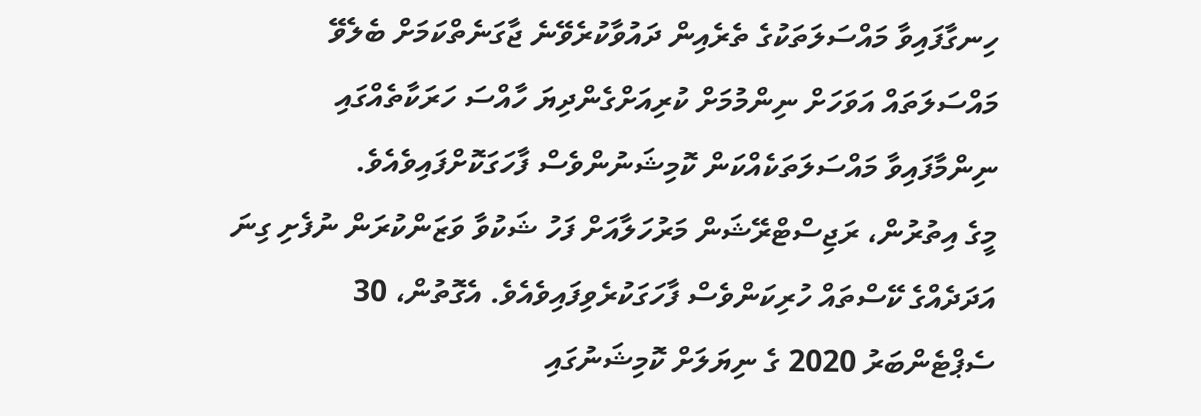ހިނގާފައިވާ މައްސަލަތަކުގެ ތެރެއިން ދައުވާކުރެވޭނެ ޖާގަނެތްކަމަށް ބެލެވޭ މައްސަލަތައް އަވަހަށް ނިންމުމަށް ކުރިއަށްގެންދިޔަ ހާއްސަ ހަރަކާތެއްގައި ނިންމާފައިވާ މައްސަލަތަކެއްކަން ކޮމިޝަނުންވެސް ފާހަގަކޮށްފައިވެއެވެ.
މީގެ އިތުރުން، ރަޖިސްޓްރޭޝަން މަރުހަލާއަށް ފަހު ޝަކުވާ ވަޒަންކުރަން ނުފެށި ގިނަ އަދަދެއްގެ ކޭސްތައް ހުރިކަންވެސް ފާހަގަކުރެވިފައިވެއެވެ. އެގޮތުން، 30 ސެޕްޓެންބަރު 2020 ގެ ނިޔަލަށް ކޮމިޝަނުގައި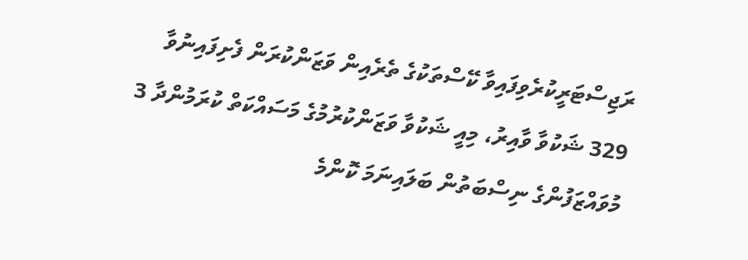ރަޖިސްޓަރީކުރެވިފައިވާ ކޭސްތަކުގެ ތެރެއިން ވަޒަންކުރަން ފެށިފައިނުވާ 329 ޝަކުވާ ވާއިރު، މިއީ ޝަކުވާ ވަޒަންކުރުމުގެ މަސައްކަތް ކުރަމުންދާ 3 މުވައްޒަފުންގެ ނިސްބަތުން ބަލައިނަމަ ކޮންމެ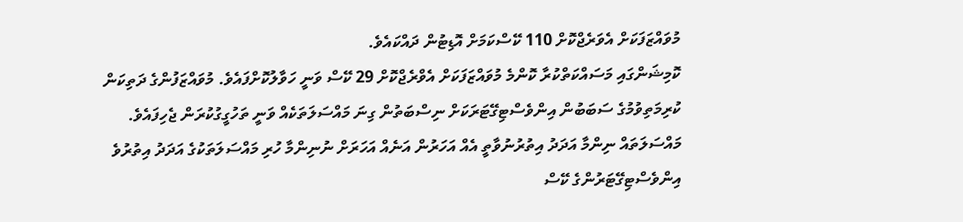މުވައްޒަފަކަށް އެވަރެޖްކޮށް 110 ކޭސްކަމަށް އޮޑިޓުން ދައްކައެވެ.
ކޮމިޝަންގައި މަސައްކަތްކުރާ ކޮންމެ މުވައްޒަފަކަށް އެވްރެޖްކޮށް 29 ކޭސް ވަނީ ހަވާލުކޮށްފައެވެ. މުވައްޒަފުންގެ ދަތިކަން ކުރިމަތިވުމުގެ ސަބަބުން އިންވެސްޓިގޭޓަރަކަށް ނިސްބަތުން ގިނަ މައްސަލަތަކެއް ވަނީ ތަހުގީގުކުރަން ޖެހިފައެވެ. މައްސަލަތައް ނިންމާ އަދަދު އިތުރުނުވާތީ އެއް އަހަރުން އަނެއް އަހަރަށް ނުނިންމާ ހުރި މައްސަލަތަކުގެ އަދަދު އިތުރުވެ އިންވެސްޓިގޭޓަރުންގެ ކޭސް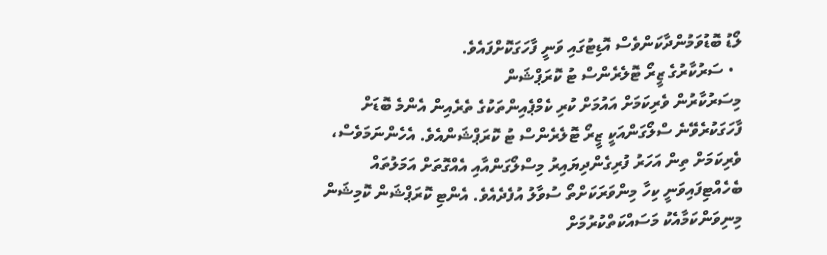ލޯޑު ބޮޑުވަމުންދާކަންވެސް އޮޑިޓުގައި ވަނީ ފާހަގަކޮށްފައެވެ.
  • ސަރުކާރުގެ ޒީރޯ ޓޮލެރެންސް ޓު ކޮރަޕްޝަން
މިސަރުކާރުން ވެރިކަމަށް އައުމަށް ކުރި ކެމްޕެއިންތަކުގެ ތެރެއިން އެންމެ ބޮޑަށް ފާހަގަކުރެވޭނެ ސްލޯގަންއަކީ ޒީރޯ ޓޮލެރެންސް ޓު ކޮރަޕްޝަންއެވެ. އެހެންނަމަވެސް، ވެރިކަމަށް ތިން އަހަރު ފުރިގެންދިޔައިރު މިސްލޯގަންއާއި އެއްގޮތަށް އަމަލުތައް ބެހެއްޓިފައިވަނީ ކިހާ މިންވަރަކަށްތޯ ސުވާލު އުފެދެއެވެ. އެންޓި ކޮރަޕްޝަން ކޮމިޝަން މިނިވަންކަމާއެކު މަސައްކަތްކުރުމަށް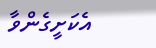އެކަށީގެންވާ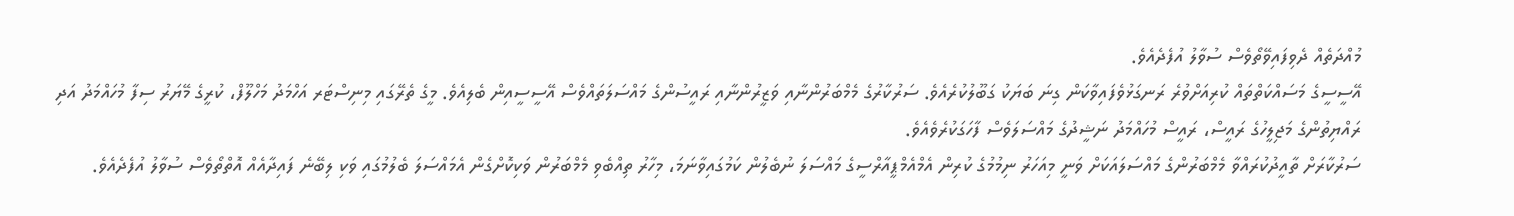މުއްދަތެއް ދެވިފައިވޭތޯވެސް ސުވާލު އުފެދެއެވެ.
އޭސީސީގެ މަސައްކަތްތައް ކުރިއަށްވުރެ ރަނގަޅުވެފައިވާކަން ގިނަ ބަޔަކު ގަބޫލުކުރެއެވެ. ސަރުކާރުގެ މެމްބަރުންނާއި ވަޒީރުންނާއި ރައީސުންގެ މައްސަލަތައްވެސް އޭސީސީއިން ބެލިއެވެ. މީގެ ތެރޭގައި މިނިސްޓަރ އަހްމަދު މަހްލޫފް، ކުރީގެ މޭޔަރު ސިފާ މުހައްމަދު އަދި ރައްޔިތުންގެ މަޖިލީހުގެ ރައީސް، ރައީސް މުހައްމަދު ނަޝީދުގެ މައްސަލަވެސް ފާހަގަކުރެވެއެވެ.
ސަރުކާރަށް ތާއީދުކުރައްވާ މެމްބަރުންގެ މައްސަލައަކަށް ވަނީ މިއަހަރު ނިމުމުގެ ކުރިން އެމްއެމްޕީއާރްސީގެ މައްސަލަ ނުބެލުން ކަމުގައިވާނަމަ، މިހާރު ތިއްބެވި މެމްބަރުން ވަކިކޮށްގެން އެމައްސަލަ ބެލުމުގައި ވަކި ލިބޭނެ ފައިދާއެއް އޮތްތޯވެސް ސުވާލު އުފެދެއެވެ.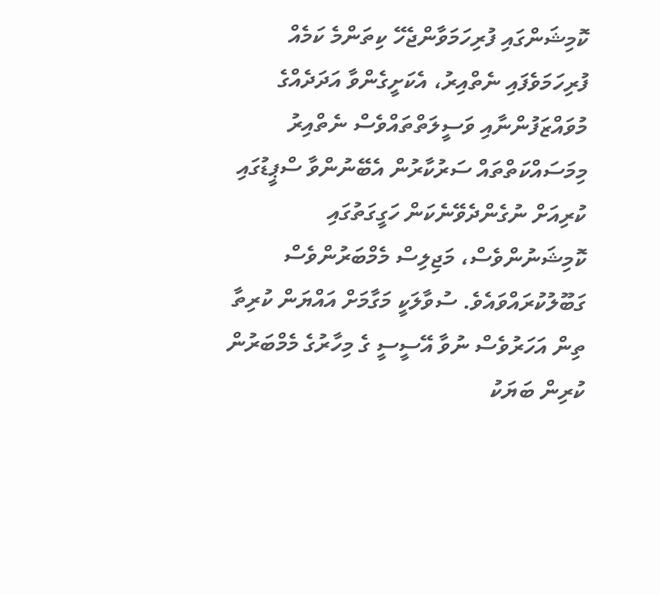ކޮމިޝަންގައި ފުރިހަމަވާންޖެހޭ ކިތަންމެ ކަމެއް ފުރިހަމަވެފައި ނެތްއިރު، އެކަށީގެންވާ އަދަދެއްގެ މުވައްޒަފުންނާއި ވަސީލަތްތައްވެސް ނެތްއިރު މިމަސައްކަތްތައް ސަރުކާރުން އެބޭނުންވާ ސްޕީޑުގައި ކުރިއަށް ނުގެންދެވޭނެކަން ހަގީގަތުގައި ކޮމިޝަނުންވެސް، މަޖިލިސް މެމްބަރުންވެސް ގަބޫލުކުރައްވައެވެ. ސުވާލަކީ މަގާމަށް އައްޔަން ކުރިތާ ތިން އަހަރުވެސް ނުވާ އޭސީސީ ގެ މިހާރުގެ މެމްބަރުން ކުރިން ބަޔަކު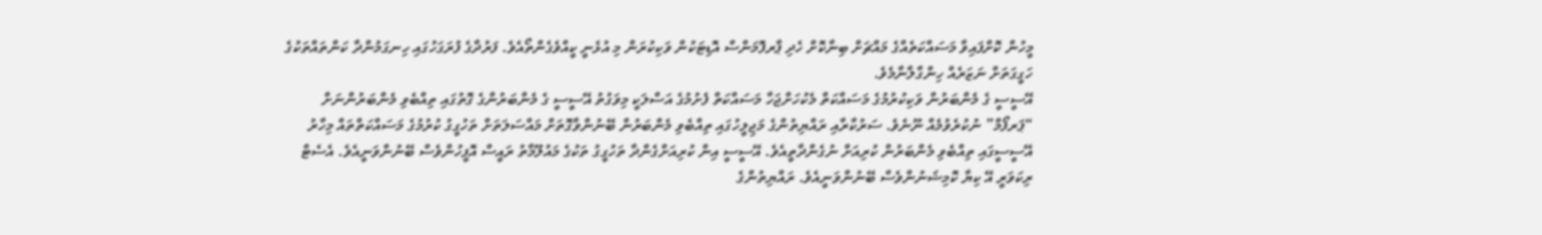މީހުން ކޮށްފައިވާ މަސައްކަތެއްގެ މައްޗަށް ބިނާކޮށް ހެދި ޕާރފޮމަންސް އޮޑިޓަކުން ވަކިކުރަން މި އުޅެނީ ކީއްވެގެންތޯއެވެ. ފަރުދާގެ ފުރަގަހުގައި ހިނގަމުންދާ ކަންތައްތަކުގެ ހަގީގަތަށް ނަޒަރެއް ހިންގާލާނާމެވެ.
އޭސީސީ ގެ މެންބަރުން ވަކިކުރުމުގެ މަސައްކަތް މެކުހަށްޖަހާ މަސައްކަތް ފެށުމުގެ އަސްލަކީ މިވަގުތު އޭސީސީ ގެ މެންބަރުންގެ ގޮތުގައި ތިއްބެވި މެންބަރުންނަށް “ޕަރފޯމް” ނުކުރެވުމެއް ނޫނެވެ. ސަރުކާރާއި ރައްޔިތުންގެ މަޖިލީހުގައި ތިއްބެވި މެންބަރުން ބޭނުންވާގޮތަށް މައްސަލަތަށް ތަހުގީގު ކުރުމުގެ މަސައްކަތްތައް މިހާރު އޭސީސީގައި ތިއްބެވި މެންބަރުން ކުރިއަށް ނުގެންދާތީއެވެ. އޭސީސީ އިން ކުރިއަށްގެންދާ ތަހުގީގު ތަކުގެ މައުލޫމާތު ރައީސް އޮފީހުންވެސް ބޭނުންވަނީއެވެ. އެސެޓް ރިކަވަރީ އޭ ކިޔާ ކޮމިޝަނުންވެސް ބޭނުންވަނީއެވެ. ރައްޔިތުންގެ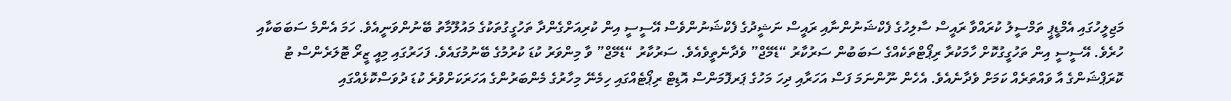މަޖިލީހުގައި އެމްޑީޕީ ތަމްސީލު ކުރައްވާ ރައީސް ސާލިހުގެ ފެކްޝަނުންނާއި ރައީސް ނަޝީދުގެ ފެކްޝަނުންވެސް އޭސީސީ އިން ކުރިއަށްގެންދާ ތަހުގީގުތަކުގެ މައުލޫމާތު ބޭނުންވަނީއެވެ. ހަމަ އެންމެ ސަބަބަކާއި ހުރެވެ. އޭސީސީ އިން ތަހުގީގުކޮށް ހާމަކުރާ ރިޕޯޓްތަކެއްގެ ސަބަބުން ސަރުކާރު “ޑެމޭޖް” ވެދާނެތީވެއެވެ. ސަރުކާރު “ޑެމޭޖް” ވާ މިންވަރު ކުޑަ ކުރުމުގެ ބޭނުމުގައެވެ. ފަހަރުގައި މިއީ ޒީރޯ ޓޮލަރެންސް ޓު ކޮރަޕްޝަންގެ އާ ވައްތަރެއް ކަމަށް ވެދާނެއެވެ. އެހެން ނޫންނަމަ ފަސް އަހަރާއި ދިހަ މަހުގެ ޕަރފޮމަންސް އޮޑިޓް ރިޕޯޓެއްގައި ހިމެނޭ މިހާރުގެ މެންބަރުންގެ އަހަރަކަށްވުރެ ކުޑަ ދުވަސްކޮޅެއްގައި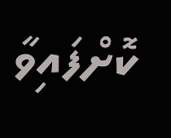ކޮށްފައިވާ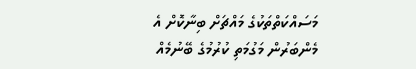މަސައްކަތްތަކުގެ މައްޗަށް ބިނާކޮށް އެ މެންބަރުން މަގުމަތި ކުރުމުގެ ބޭނުމެއް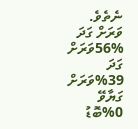ނެތެވެ.
ވަރަށް ގަދަ
56%ވަރަށް ގަދަ 39%ވަރަށް ގަޔާވޭ 0%ބޮޑު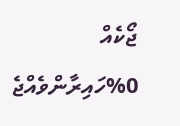ޖޯކެއް 0%ހައިރާންވެއްޖެ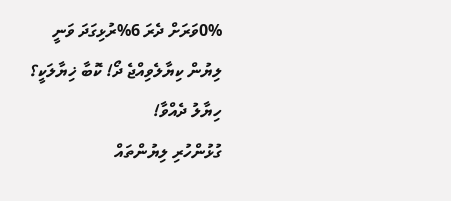0%ވަރަށް ދެރަ 6%ރުޅިގަދަ ވަނީ
ލިޔުން ކިޔާލެވިއްޖެ ދޯ! ކޮބާ ޚިޔާލަކީ؟
ހިޔާލު ދެއްވާ!
ގުޅުންހުރި ލިޔުންތައް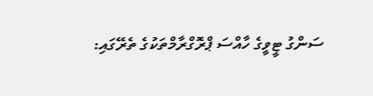ސަންގު ޓީވީގެ ހާއްސަ ޕްރޮގްރާމްތަކުގެ ތެރޭގައި: